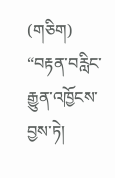(གཅིག) “བརྟན་བརླིང་རྒྱུན་འཁྱོངས་བྱས་ཏེ།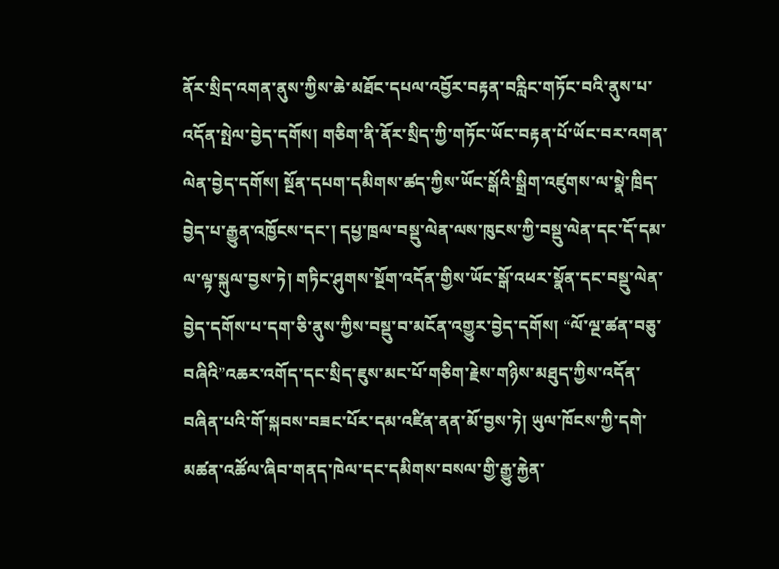ནོར་སྲིད་འགན་ནུས་ཀྱིས་ཆེ་མཐོང་དཔལ་འབྱོར་བརྟན་བརླིང་གཏོང་བའི་ནུས་པ་འདོན་སྤེལ་བྱེད་དགོས། གཅིག་ནི་ནོར་སྲིད་ཀྱི་གཏོང་ཡོང་བརྟན་པོ་ཡོང་བར་འགན་ལེན་བྱེད་དགོས། སྔོན་དཔག་དམིགས་ཚད་ཀྱིས་ཡོང་སྒོའི་སྒྲིག་འཛུགས་ལ་སྣེ་ཁྲིད་བྱེད་པ་རྒྱུན་འཁྱོངས་དང་། དཔྱ་ཁྲལ་བསྡུ་ལེན་ལས་ཁུངས་ཀྱི་བསྡུ་ལེན་དང་དོ་དམ་ལ་ལྟ་སྐུལ་བྱས་ཏེ། གཏིང་ཤུགས་སྔོག་འདོན་གྱིས་ཡོང་སྒོ་འཕར་སྣོན་དང་བསྡུ་ལེན་བྱེད་དགོས་པ་དག་ཅི་ནུས་ཀྱིས་བསྡུ་བ་མངོན་འགྱུར་བྱེད་དགོས། “ལོ་ལྔ་ཚན་བཅུ་བཞིའི”འཆར་འགོད་དང་སྲིད་ཇུས་མང་པོ་གཅིག་རྗེས་གཉིས་མཐུད་ཀྱིས་འདོན་བཞིན་པའི་གོ་སྐབས་བཟང་པོར་དམ་འཛིན་ནན་མོ་བྱས་ཏེ། ཡུལ་ཁོངས་ཀྱི་དགེ་མཚན་འཚོལ་ཞིབ་གནད་ཁེལ་དང་དམིགས་བསལ་གྱི་རྒྱུ་རྐྱེན་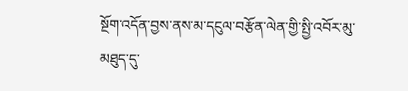སྔོག་འདོན་བྱས་ནས་མ་དངུལ་བརྩོན་ལེན་གྱི་སྤྱི་འབོར་མུ་མཐུད་དུ་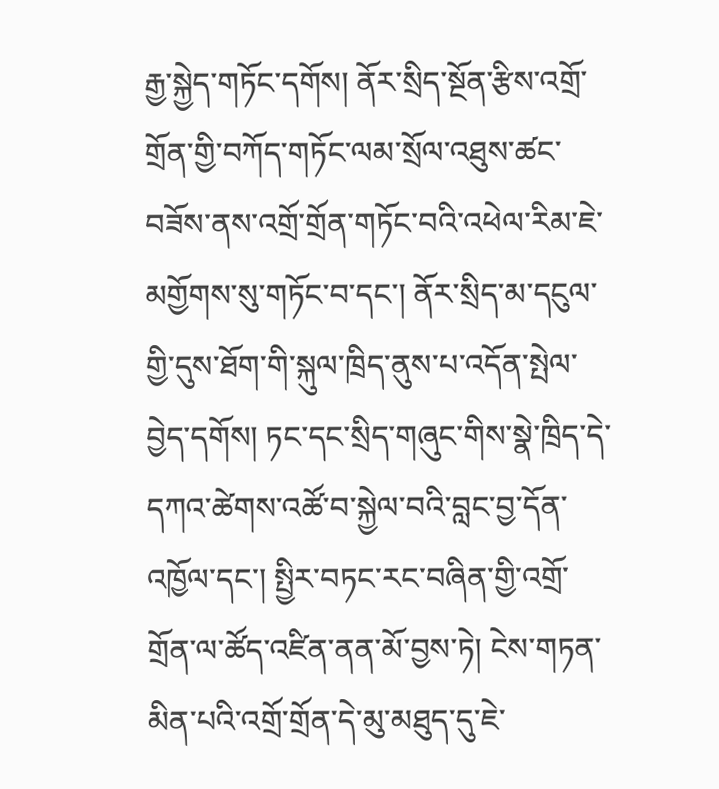རྒྱ་སྐྱེད་གཏོང་དགོས། ནོར་སྲིད་སྔོན་རྩིས་འགྲོ་གྲོན་གྱི་བཀོད་གཏོང་ལམ་སྲོལ་འཐུས་ཚང་བཟོས་ནས་འགྲོ་གྲོན་གཏོང་བའི་འཕེལ་རིམ་ཇེ་མགྱོགས་སུ་གཏོང་བ་དང་། ནོར་སྲིད་མ་དངུལ་གྱི་དུས་ཐོག་གི་སྐུལ་ཁྲིད་ནུས་པ་འདོན་སྤེལ་བྱེད་དགོས། ཏང་དང་སྲིད་གཞུང་གིས་སྣེ་ཁྲིད་དེ་དཀའ་ཚེགས་འཚོ་བ་སྐྱེལ་བའི་བླང་བྱ་དོན་འཁྱོལ་དང་། སྤྱིར་བཏང་རང་བཞིན་གྱི་འགྲོ་གྲོན་ལ་ཚོད་འཛིན་ནན་མོ་བྱས་ཏེ། ངེས་གཏན་མིན་པའི་འགྲོ་གྲོན་དེ་མུ་མཐུད་དུ་ཇེ་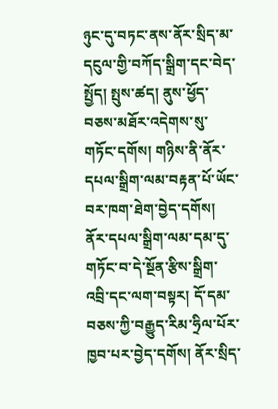ཉུང་དུ་བཏང་ནས་ནོར་སྲིད་མ་དངུལ་གྱི་བཀོད་སྒྲིག་དང་བེད་སྤྱོད། སྤུས་ཚད། ནུས་ཕྱོད་བཅས་མཐོར་འདེགས་སུ་གཏོང་དགོས། གཉིས་ནི་ནོར་དཔལ་སྒྲིག་ལམ་བརྟན་པོ་ཡོང་བར་ཁག་ཐེག་བྱེད་དགོས། ནོར་དཔལ་སྒྲིག་ལམ་དམ་དུ་གཏོང་བ་དེ་སྔོན་རྩིས་སྒྲིག་འབྲི་དང་ལག་བསྟར། དོ་དམ་བཅས་ཀྱི་བརྒྱུད་རིམ་ཧྲིལ་པོར་ཁྱབ་པར་བྱེད་དགོས། ནོར་སྲིད་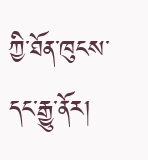ཀྱི་ཐོན་ཁུངས་དང་རྒྱུ་ནོར།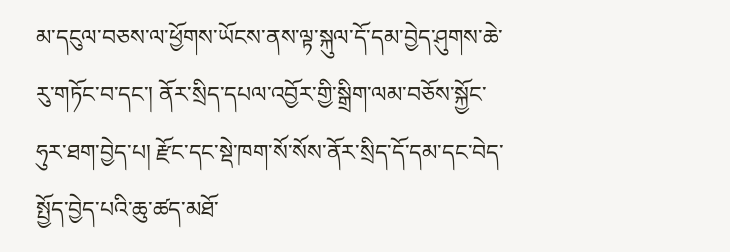མ་དངུལ་བཅས་ལ་ཕྱོགས་ཡོངས་ནས་ལྟ་སྐུལ་དོ་དམ་བྱེད་ཤུགས་ཆེ་རུ་གཏོང་བ་དང་། ནོར་སྲིད་དཔལ་འབྱོར་གྱི་སྒྲིག་ལམ་བཅོས་སྐྱོང་ཧུར་ཐག་བྱེད་པ། རྫོང་དང་སྡེ་ཁག་སོ་སོས་ནོར་སྲིད་དོ་དམ་དང་བེད་སྤྱོད་བྱེད་པའི་ཆུ་ཚད་མཐོ་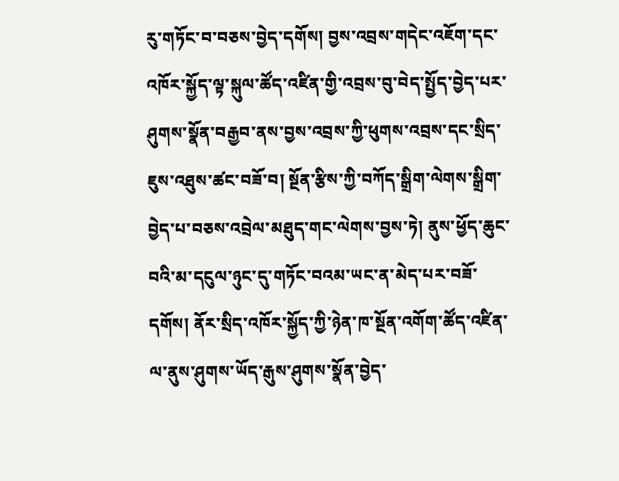རུ་གཏོང་བ་བཅས་བྱེད་དགོས། བྱས་འབྲས་གདེང་འཇོག་དང་འཁོར་སྐྱོད་ལྟ་སྐུལ་ཚོད་འཛིན་གྱི་འབྲས་བུ་བེད་སྤྱོད་བྱེད་པར་ཤུགས་སྣོན་བརྒྱབ་ནས་བྱས་འབྲས་ཀྱི་ཕུགས་འབྲས་དང་སྲིད་ཇུས་འཐུས་ཚང་བཟོ་བ། སྔོན་རྩིས་ཀྱི་བཀོད་སྒྲིག་ལེགས་སྒྲིག་བྱེད་པ་བཅས་འབྲེལ་མཐུད་གང་ལེགས་བྱས་ཏེ། ནུས་ཕྱོད་ཆུང་བའི་མ་དངུལ་ཉུང་དུ་གཏོང་བའམ་ཡང་ན་མེད་པར་བཟོ་དགོས། ནོར་སྲིད་འཁོར་སྐྱོད་ཀྱི་ཉེན་ཁ་སྔོན་འགོག་ཚོད་འཛིན་ལ་ནུས་ཤུགས་ཡོད་རྒུས་ཤུགས་སྣོན་བྱེད་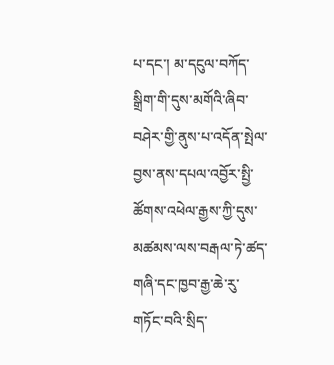པ་དང་། མ་དངུལ་བཀོད་སྒྲིག་གི་དུས་མགོའི་ཞིབ་བཤེར་གྱི་ནུས་པ་འདོན་སྤེལ་བྱས་ནས་དཔལ་འབྱོར་སྤྱི་ཚོགས་འཕེལ་རྒྱས་ཀྱི་དུས་མཚམས་ལས་བརྒལ་ཏེ་ཚད་གཞི་དང་ཁྱབ་རྒྱ་ཆེ་རུ་གཏོང་བའི་སྲིད་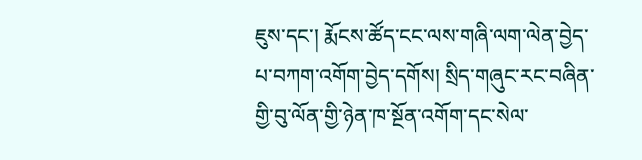ཇུས་དང་། རྨོངས་ཚོད་ངང་ལས་གཞི་ལག་ལེན་བྱེད་པ་བཀག་འགོག་བྱེད་དགོས། སྲིད་གཞུང་རང་བཞིན་གྱི་བུ་ལོན་གྱི་ཉེན་ཁ་སྔོན་འགོག་དང་སེལ་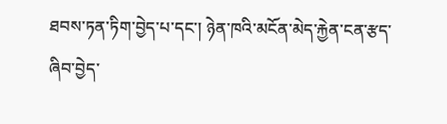ཐབས་ཏན་ཏིག་བྱེད་པ་དང་། ཉེན་ཁའི་མངོན་མེད་རྐྱེན་ངན་རྩད་ཞིབ་བྱེད་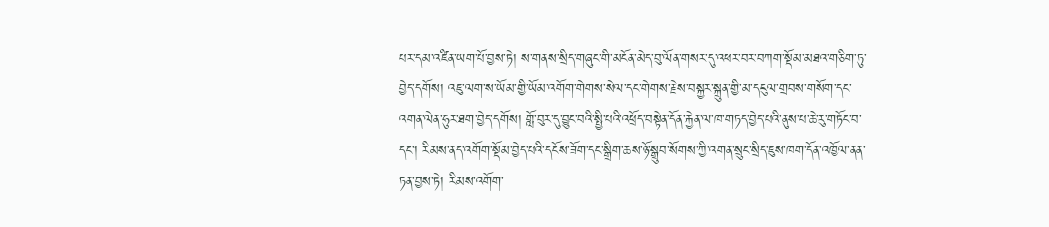པར་དམ་འཛིན་ཡག་པོ་བྱས་ཏེ། ས་གནས་སྲིད་གཞུང་གི་མངོན་མེད་བུ་ལོན་གསར་དུ་འཕར་བར་བཀག་སྡོམ་མཐའ་གཅིག་ཏུ་བྱེད་དགོས། འཇུ་ལག་ས་ཡོམ་གྱི་ཡོམ་འགོག་གེགས་སེལ་དང་གེགས་རྗེས་བསྐྱར་སྐྲུན་གྱི་མ་དངུལ་གྲབས་གསོག་དང་འགན་ལེན་ཧུར་ཐག་བྱེད་དགོས། གློ་བུར་དུ་བྱུང་བའི་སྤྱི་པའི་འཕྲོད་བསྟེན་དོན་རྐྱེན་ལ་ཁ་གཏད་བྱེད་པའི་ནུས་པ་ཆེ་རུ་གཏོང་བ་དང་། རིམས་ནད་འགོག་སྡོམ་བྱེད་པའི་དངོས་ཟོག་དང་སྒྲིག་ཆས་ཉོ་སྒྲུབ་སོགས་ཀྱི་འགན་སྲུང་སྲིད་ཇུས་ཁག་དོན་འཁྱོལ་ནན་ཏན་བྱས་ཏེ། རིམས་འགོག་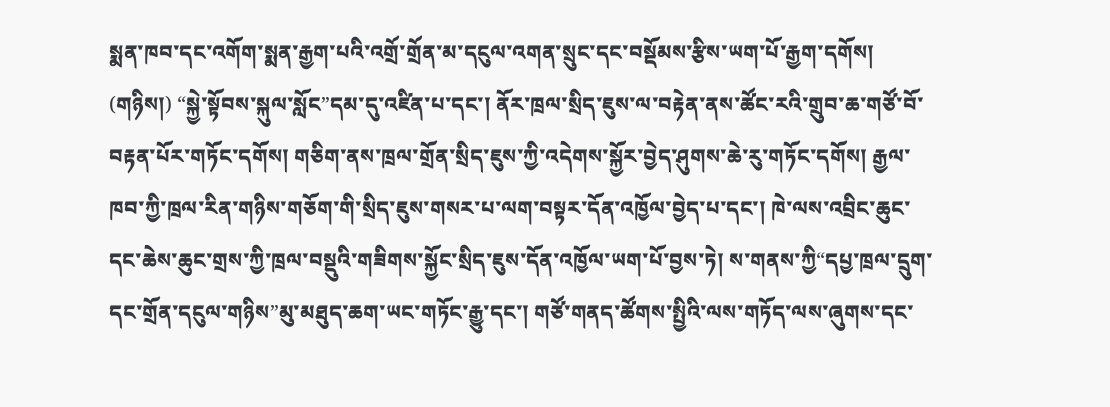སྨན་ཁབ་དང་འགོག་སྨན་རྒྱག་པའི་འགྲོ་གྲོན་མ་དངུལ་འགན་སྲུང་དང་བསྡོམས་རྩིས་ཡག་པོ་རྒྱག་དགོས།
(གཉིས།) “སྐྱེ་སྟོབས་སྐུལ་སློང”དམ་དུ་འཛིན་པ་དང་། ནོར་ཁྲལ་སྲིད་ཇུས་ལ་བརྟེན་ནས་ཚོང་རའི་གྲུབ་ཆ་གཙོ་བོ་བརྟན་པོར་གཏོང་དགོས། གཅིག་ནས་ཁྲལ་གྲོན་སྲིད་ཇུས་ཀྱི་འདེགས་སྐྱོར་བྱེད་ཤུགས་ཆེ་རུ་གཏོང་དགོས། རྒྱལ་ཁབ་ཀྱི་ཁྲལ་རིན་གཉིས་གཅོག་གི་སྲིད་ཇུས་གསར་པ་ལག་བསྟར་དོན་འཁྱོལ་བྱེད་པ་དང་། ཁེ་ལས་འབྲིང་ཆུང་དང་ཆེས་ཆུང་གྲས་ཀྱི་ཁྲལ་བསྡུའི་གཟིགས་སྐྱོང་སྲིད་ཇུས་དོན་འཁྱོལ་ཡག་པོ་བྱས་ཏེ། ས་གནས་ཀྱི“དཔྱ་ཁྲལ་དྲུག་དང་གྲོན་དངུལ་གཉིས”མུ་མཐུད་ཆག་ཡང་གཏོང་རྒྱུ་དང་། གཙོ་གནད་ཚོགས་སྤྱིའི་ལས་གཏོད་ལས་ཞུགས་དང་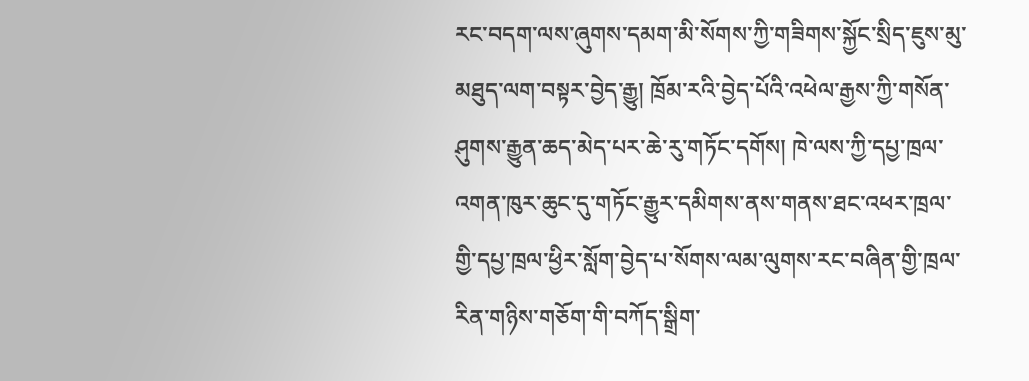རང་བདག་ལས་ཞུགས་དམག་མི་སོགས་ཀྱི་གཟིགས་སྐྱོང་སྲིད་ཇུས་མུ་མཐུད་ལག་བསྟར་བྱེད་རྒྱུ། ཁྲོམ་རའི་བྱེད་པོའི་འཕེལ་རྒྱས་ཀྱི་གསོན་ཤུགས་རྒྱུན་ཆད་མེད་པར་ཆེ་རུ་གཏོང་དགོས། ཁེ་ལས་ཀྱི་དཔྱ་ཁྲལ་འགན་ཁུར་ཆུང་དུ་གཏོང་རྒྱུར་དམིགས་ནས་གནས་ཐང་འཕར་ཁྲལ་གྱི་དཔྱ་ཁྲལ་ཕྱིར་སློག་བྱེད་པ་སོགས་ལམ་ལུགས་རང་བཞིན་གྱི་ཁྲལ་རིན་གཉིས་གཅོག་གི་བཀོད་སྒྲིག་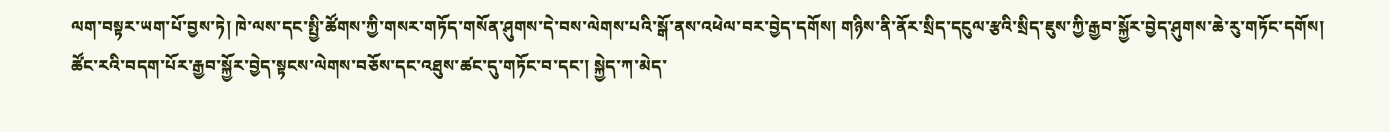ལག་བསྟར་ཡག་པོ་བྱས་ཏེ། ཁེ་ལས་དང་སྤྱི་ཚོགས་ཀྱི་གསར་གཏོད་གསོན་ཤུགས་དེ་བས་ལེགས་པའི་སྒོ་ནས་འཕེལ་བར་བྱེད་དགོས། གཉིས་ནི་ནོར་སྲིད་དངུལ་རྩའི་སྲིད་ཇུས་ཀྱི་རྒྱབ་སྐྱོར་བྱེད་ཤུགས་ཆེ་རུ་གཏོང་དགོས། ཚོང་རའི་བདག་པོར་རྒྱབ་སྐྱོར་བྱེད་སྟངས་ལེགས་བཅོས་དང་འཐུས་ཚང་དུ་གཏོང་བ་དང་། སྐྱེད་ཀ་མེད་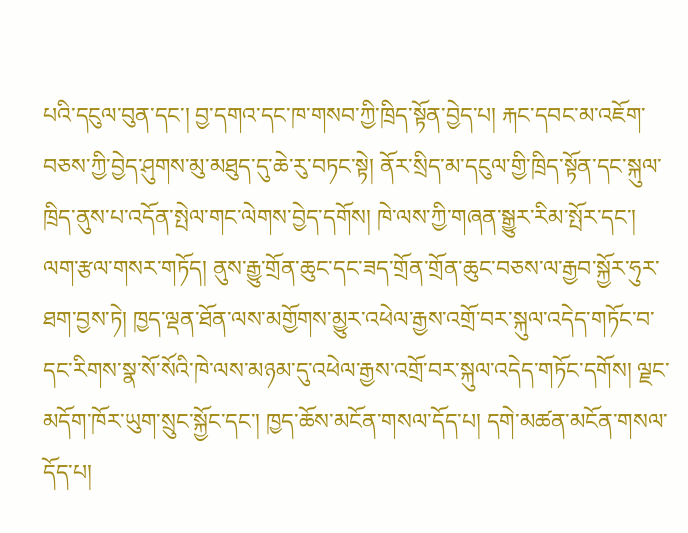པའི་དངུལ་བུན་དང་། བྱ་དགའ་དང་ཁ་གསབ་ཀྱི་ཁྲིད་སྟོན་བྱེད་པ། རྐང་དབང་མ་འཇོག་བཅས་ཀྱི་བྱེད་ཤུགས་མུ་མཐུད་དུ་ཆེ་རུ་བཏང་སྟེ། ནོར་སྲིད་མ་དངུལ་གྱི་ཁྲིད་སྟོན་དང་སྐུལ་ཁྲིད་ནུས་པ་འདོན་སྤེལ་གང་ལེགས་བྱེད་དགོས། ཁེ་ལས་ཀྱི་གཞན་སྒྱུར་རིམ་སྤོར་དང་། ལག་རྩལ་གསར་གཏོད། ནུས་རྒྱུ་གྲོན་ཆུང་དང་ཟད་གྲོན་གྲོན་ཆུང་བཅས་ལ་རྒྱབ་སྐྱོར་ཧུར་ཐག་བྱས་ཏེ། ཁྱད་ལྡན་ཐོན་ལས་མགྱོགས་མྱུར་འཕེལ་རྒྱས་འགྲོ་བར་སྐུལ་འདེད་གཏོང་བ་དང་རིགས་སྣ་སོ་སོའི་ཁེ་ལས་མཉམ་དུ་འཕེལ་རྒྱས་འགྲོ་བར་སྐུལ་འདེད་གཏོང་དགོས། ལྗང་མདོག་ཁོར་ཡུག་སྲུང་སྐྱོང་དང་། ཁྱད་ཆོས་མངོན་གསལ་དོད་པ། དགེ་མཚན་མངོན་གསལ་དོད་པ།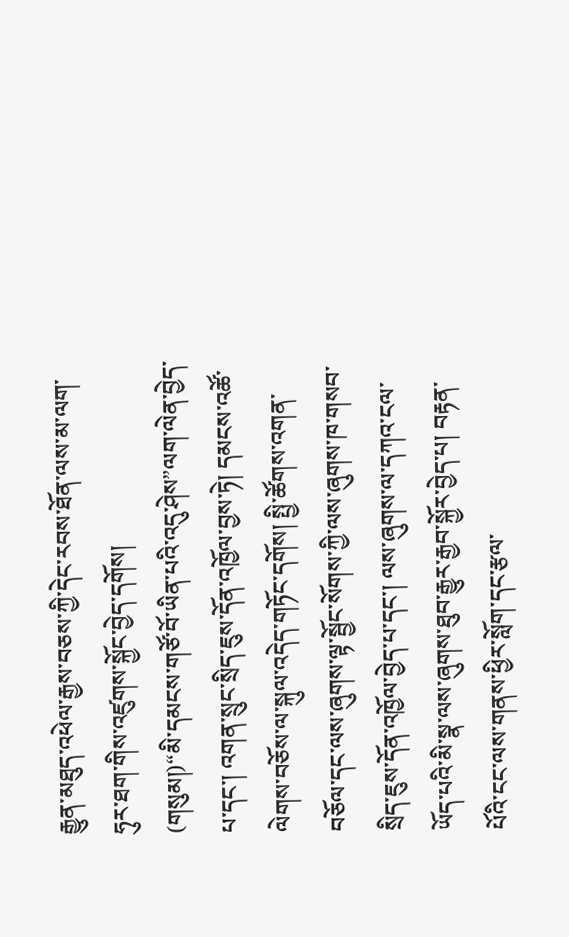རྒྱུན་མཐུད་འཕེལ་རྒྱས་བཅས་ཀྱི་དེང་རབས་ཐོན་ལས་མ་ལག་ཧུར་ཐག་གིས་འཛུགས་སྐྱོང་བྱེད་དགོས།
(གསུམ།)“མི་དམངས་གཙོ་བོ་ཡིན་པའི་འདུ་ཤེས”ལག་ལེན་བྱེད་པ་དང་། འགན་སྲུང་སྲིད་ཇུས་དོན་འཁྱོལ་བྱས་ཏེ། དམངས་འཚོ་ལེགས་བཅོས་ལ་སྐུལ་འདེད་གཏོང་དགོས། སྤྱི་ཚོགས་འགན་བཅོལ་དང་ལས་ཞུགས་ལྟ་སྦྱོང་སོགས་ཀྱི་ལས་ཞུགས་ཁ་གསབ་སྲིད་ཇུས་དོན་འཁྱོལ་བྱེད་པ་དང་། ལས་ཞུགས་ལ་དཀའ་ངལ་ཡོད་པའི་མི་སྣ་ལས་ཞུགས་ཐུབ་རྒྱུར་རྒྱབ་སྐྱོར་བྱེད་པ། བརྟན་པོའི་ངང་ལས་གནས་ཕྱིར་སློག་དང་རྩལ་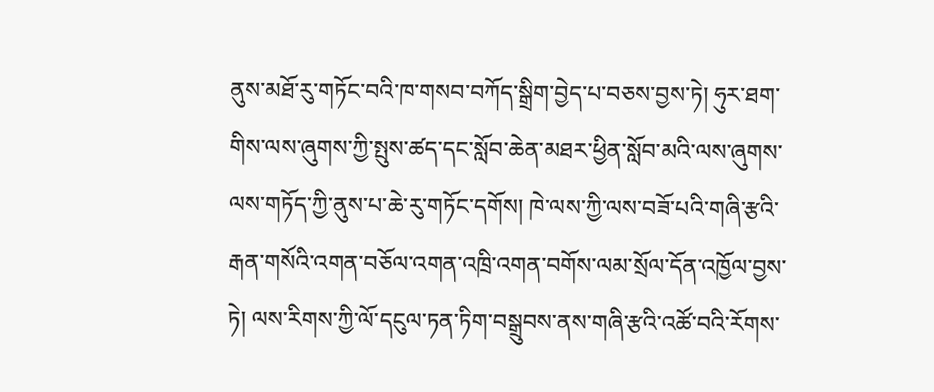ནུས་མཐོ་རུ་གཏོང་བའི་ཁ་གསབ་བཀོད་སྒྲིག་བྱེད་པ་བཅས་བྱས་ཏེ། ཧུར་ཐག་གིས་ལས་ཞུགས་ཀྱི་སྤུས་ཚད་དང་སློབ་ཆེན་མཐར་ཕྱིན་སློབ་མའི་ལས་ཞུགས་ལས་གཏོད་ཀྱི་ནུས་པ་ཆེ་རུ་གཏོང་དགོས། ཁེ་ལས་ཀྱི་ལས་བཟོ་པའི་གཞི་རྩའི་རྒན་གསོའི་འགན་བཅོལ་འགན་འཁྲི་འགན་བགོས་ལམ་སྲོལ་དོན་འཁྱོལ་བྱས་ཏེ། ལས་རིགས་ཀྱི་ལོ་དངུལ་ཏན་ཏིག་བསྒྲུབས་ནས་གཞི་རྩའི་འཚོ་བའི་རོགས་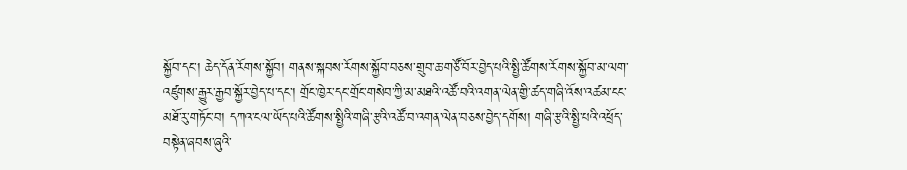སྐྱོབ་དང་། ཆེད་དོན་རོགས་སྐྱོབ། གནས་སྐབས་རོགས་སྐྱོབ་བཅས་གྲུབ་ཆ་གཙོ་བོར་བྱེད་པའི་སྤྱི་ཚོགས་རོགས་སྐྱོབ་མ་ལག་འཛུགས་རྒྱུར་རྒྱབ་སྐྱོར་བྱེད་པ་དང་། གྲོང་ཁྱེར་དང་གྲོང་གསེབ་ཀྱི་མ་མཐའི་འཚོ་བའི་འགན་ལེན་གྱི་ཚད་གཞི་འོས་འཚམ་ངང་མཐོ་རུ་གཏོང་བ། དཀའ་ངལ་ཡོད་པའི་ཚོགས་སྤྱིའི་གཞི་རྩའི་འཚོ་བ་འགན་ལེན་བཅས་བྱེད་དགོས། གཞི་རྩའི་སྤྱི་པའི་འཕྲོད་བསྟེན་ཞབས་ཞུའི་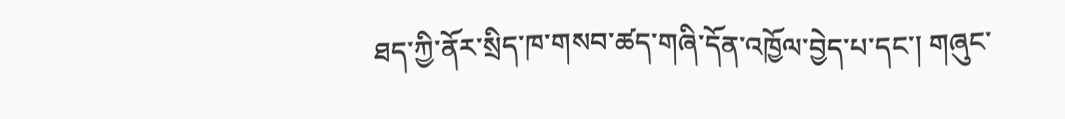ཐད་ཀྱི་ནོར་སྲིད་ཁ་གསབ་ཚད་གཞི་དོན་འཁྱོལ་བྱེད་པ་དང་། གཞུང་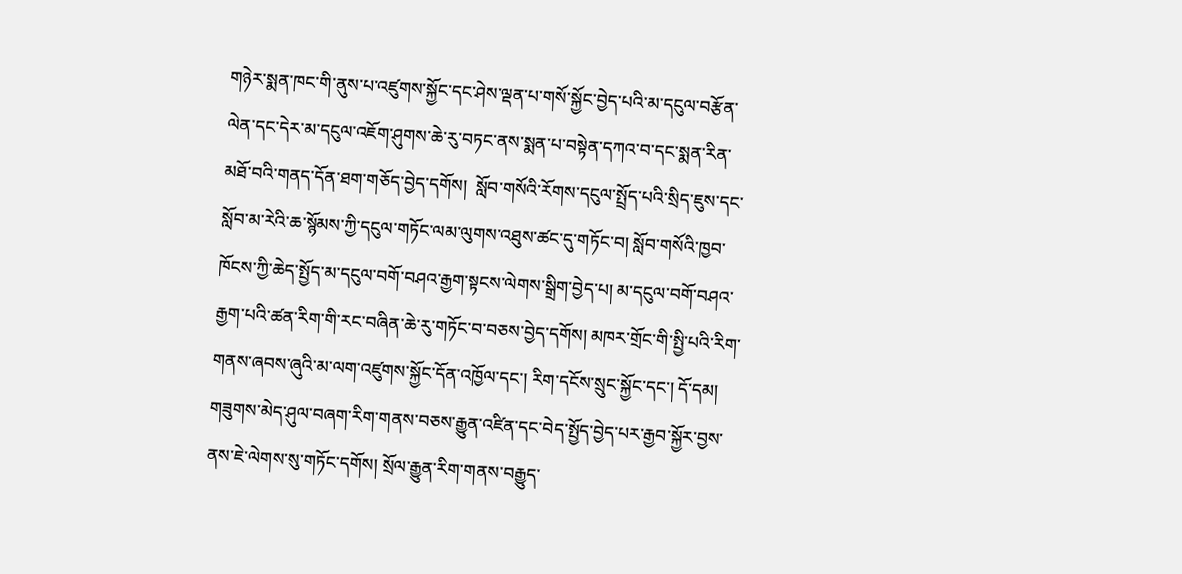གཉེར་སྨན་ཁང་གི་ནུས་པ་འཛུགས་སྐྱོང་དང་ཤེས་ལྡན་པ་གསོ་སྐྱོང་བྱེད་པའི་མ་དངུལ་བརྩོན་ལེན་དང་དེར་མ་དངུལ་འཇོག་ཤུགས་ཆེ་རུ་བཏང་ནས་སྨན་པ་བསྟེན་དཀའ་བ་དང་སྨན་རིན་མཐོ་བའི་གནད་དོན་ཐག་གཅོད་བྱེད་དགོས།  སློབ་གསོའི་རོགས་དངུལ་སྤྲོད་པའི་སྲིད་ཇུས་དང་སློབ་མ་རེའི་ཆ་སྙོམས་ཀྱི་དངུལ་གཏོང་ལམ་ལུགས་འཐུས་ཚང་དུ་གཏོང་བ། སློབ་གསོའི་ཁྱབ་ཁོངས་ཀྱི་ཆེད་སྤྱོད་མ་དངུལ་བགོ་བཤའ་རྒྱག་སྟངས་ལེགས་སྒྲིག་བྱེད་པ། མ་དངུལ་བགོ་བཤའ་རྒྱག་པའི་ཚན་རིག་གི་རང་བཞིན་ཆེ་རུ་གཏོང་བ་བཅས་བྱེད་དགོས། མཁར་གྲོང་གི་སྤྱི་པའི་རིག་གནས་ཞབས་ཞུའི་མ་ལག་འཛུགས་སྐྱོང་དོན་འཁྱོལ་དང་། རིག་དངོས་སྲུང་སྐྱོང་དང་། དོ་དམ། གཟུགས་མེད་ཤུལ་བཞག་རིག་གནས་བཅས་རྒྱུན་འཛིན་དང་བེད་སྤྱོད་བྱེད་པར་རྒྱབ་སྐྱོར་བྱས་ནས་ཇེ་ལེགས་སུ་གཏོང་དགོས། སྲོལ་རྒྱུན་རིག་གནས་བརྒྱུད་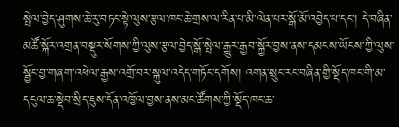སྤེལ་བྱེད་ཤུགས་ཆེ་རུ་བཏང་སྟེ་ལུས་རྩལ་ཁང་ཆེ་གྲས་ལ་རིན་པ་མི་ལེན་པར་སྒོ་མོ་འབྱེད་པ་དང་། དེ་བཞིན་མཚོ་སྐོར་འགྲན་བསྡུར་སོགས་ཀྱི་ལུས་རྩལ་བྱེད་སྒོ་སྤེལ་རྒྱུར་རྒྱབ་སྐྱོར་བྱས་ནས་དམངས་ཡོངས་ཀྱི་ལུས་སྦྱོང་བྱ་གཞག་འཕེལ་རྒྱས་འགྲོ་བར་སྐུལ་འདེད་གཏོང་དགོས། འགན་སྲུང་རང་བཞིན་གྱི་སྡོད་ཁང་གི་མ་དངུལ་ཆ་སྡེབ་སྲིད་ཇུས་དོན་འཁྱོལ་བྱས་ནས་མང་ཚོགས་ཀྱི་སྡོད་ཁང་ཆ་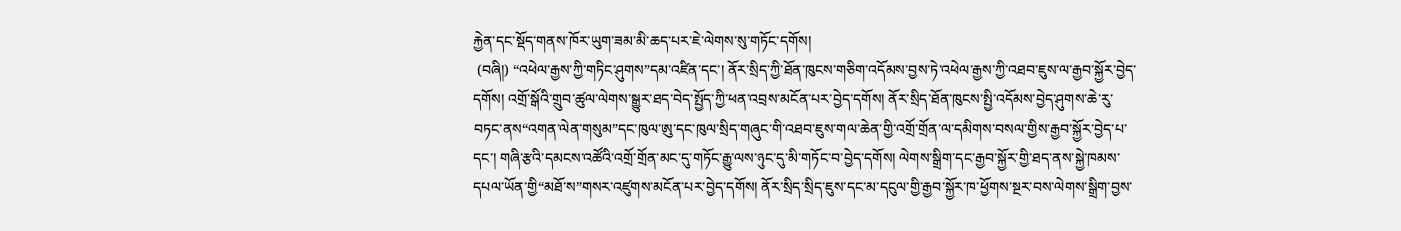རྐྱེན་དང་སྡོད་གནས་ཁོར་ཡུག་ཟམ་མི་ཆད་པར་ཇེ་ལེགས་སུ་གཏོང་དགོས།
 (བཞི།) “འཕེལ་རྒྱས་ཀྱི་གཏིང་ཤུགས”དམ་འཛིན་དང་། ནོར་སྲིད་ཀྱི་ཐོན་ཁུངས་གཅིག་འདོམས་བྱས་ཏེ་འཕེལ་རྒྱས་ཀྱི་འཐབ་ཇུས་ལ་རྒྱབ་སྐྱོར་བྱེད་དགོས། འགྲོ་སྒོའི་གྲུབ་ཚུལ་ལེགས་སྒྱུར་ཐད་བེད་སྤྱོད་ཀྱི་ཕན་འབྲས་མངོན་པར་བྱེད་དགོས། ནོར་སྲིད་ཐོན་ཁུངས་སྤྱི་འདོམས་བྱེད་ཤུགས་ཆེ་རུ་བཏང་ནས“འགན་ལེན་གསུམ”དང་ཁུལ་ཨུ་དང་ཁུལ་སྲིད་གཞུང་གི་འཐབ་ཇུས་གལ་ཆེན་གྱི་འགྲོ་གྲོན་ལ་དམིགས་བསལ་གྱིས་རྒྱབ་སྐྱོར་བྱེད་པ་དང་། གཞི་རྩའི་དམངས་འཚོའི་འགྲོ་གྲོན་མང་དུ་གཏོང་རྒྱུ་ལས་ཉུང་དུ་མི་གཏོང་བ་བྱེད་དགོས། ལེགས་སྒྲིག་དང་རྒྱབ་སྐྱོར་གྱི་ཐད་ནས་སྐྱེ་ཁམས་དཔལ་ཡོན་གྱི“མཐོ་ས”གསར་འཛུགས་མངོན་པར་བྱེད་དགོས། ནོར་སྲིད་སྲིད་ཇུས་དང་མ་དངུལ་གྱི་རྒྱབ་སྐྱོར་ཁ་ཕྱོགས་སྔར་བས་ལེགས་སྒྲིག་བྱས་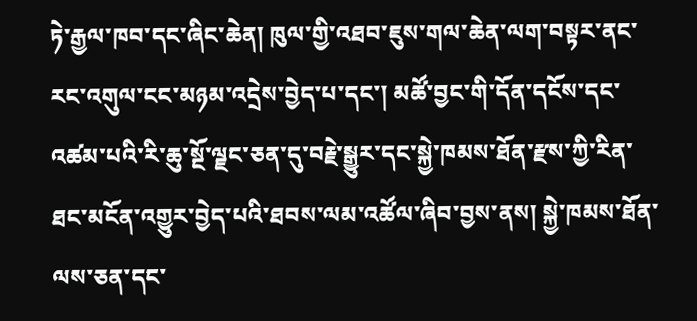ཏེ་རྒྱལ་ཁབ་དང་ཞིང་ཆེན། ཁུལ་གྱི་འཐབ་ཇུས་གལ་ཆེན་ལག་བསྟར་ནང་རང་འགུལ་ངང་མཉམ་འདྲེས་བྱེད་པ་དང་། མཚོ་བྱང་གི་དོན་དངོས་དང་འཚམ་པའི་རི་ཆུ་སྔོ་ལྗང་ཅན་དུ་བརྗེ་སྒྱུར་དང་སྐྱེ་ཁམས་ཐོན་རྫས་ཀྱི་རིན་ཐང་མངོན་འགྱུར་བྱེད་པའི་ཐབས་ལམ་འཚོལ་ཞིབ་བྱས་ནས། སྐྱེ་ཁམས་ཐོན་ལས་ཅན་དང་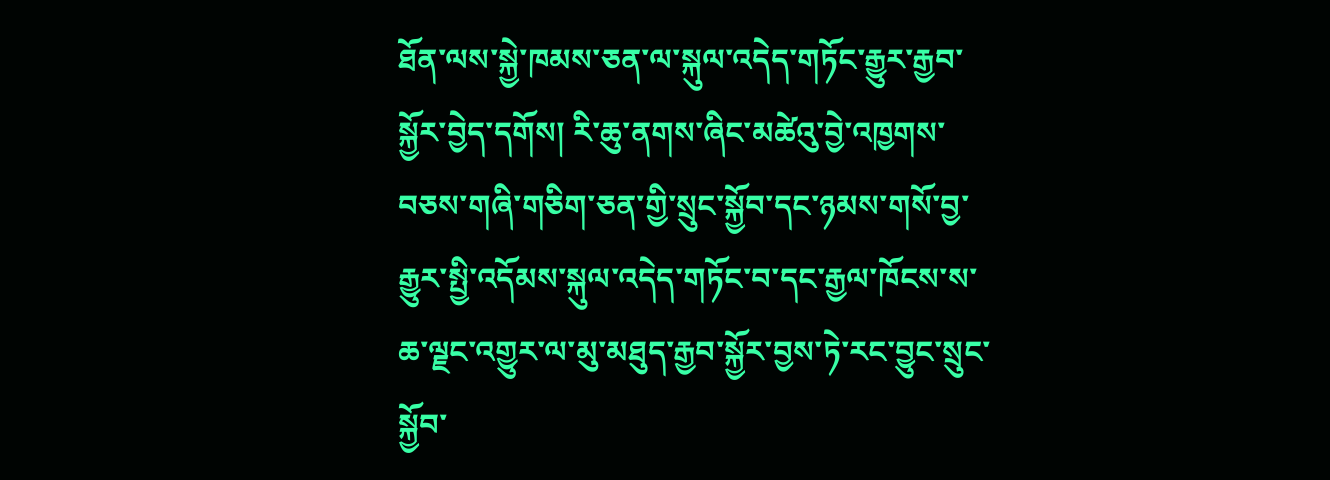ཐོན་ལས་སྐྱེ་ཁམས་ཅན་ལ་སྐུལ་འདེད་གཏོང་རྒྱུར་རྒྱབ་སྐྱོར་བྱེད་དགོས། རི་ཆུ་ནགས་ཞིང་མཚེའུ་བྱེ་འཁྱགས་བཅས་གཞི་གཅིག་ཅན་གྱི་སྲུང་སྐྱོབ་དང་ཉམས་གསོ་བྱ་རྒྱུར་སྤྱི་འདོམས་སྐུལ་འདེད་གཏོང་བ་དང་རྒྱལ་ཁོངས་ས་ཆ་ལྗང་འགྱུར་ལ་མུ་མཐུད་རྒྱབ་སྐྱོར་བྱས་ཏེ་རང་བྱུང་སྲུང་སྐྱོབ་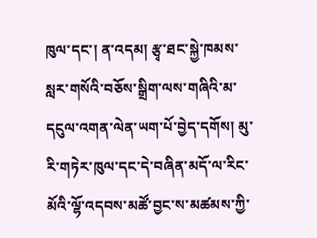ཁུལ་དང་། ན་འདམ། རྩྭ་ཐང་སྐྱེ་ཁམས་སླར་གསོའི་བཅོས་སྒྲིག་ལས་གཞིའི་མ་དངུལ་འགན་ལེན་ཡག་པོ་བྱེད་དགོས། མུ་རི་གཏེར་ཁུལ་དང་དེ་བཞིན་མདོ་ལ་རིང་མོའི་ལྷོ་འདབས་མཚོ་བྱང་ས་མཚམས་ཀྱི་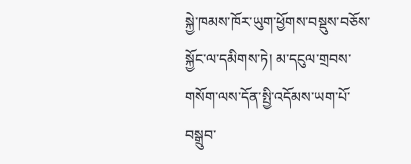སྐྱེ་ཁམས་ཁོར་ཡུག་ཕྱོགས་བསྡུས་བཅོས་སྐྱོང་ལ་དམིགས་ཏེ། མ་དངུལ་གྲབས་གསོག་ལས་དོན་སྤྱི་འདོམས་ཡག་པོ་བསྒྲུབ་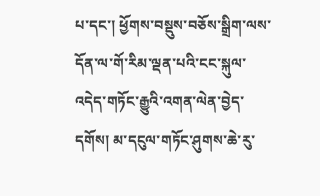པ་དང་། ཕྱོགས་བསྡུས་བཅོས་སྒྲིག་ལས་དོན་ལ་གོ་རིམ་ལྡན་པའི་ངང་སྐུལ་འདེད་གཏོང་རྒྱུའི་འགན་ལེན་བྱེད་དགོས། མ་དངུལ་གཏོང་ཤུགས་ཆེ་རུ་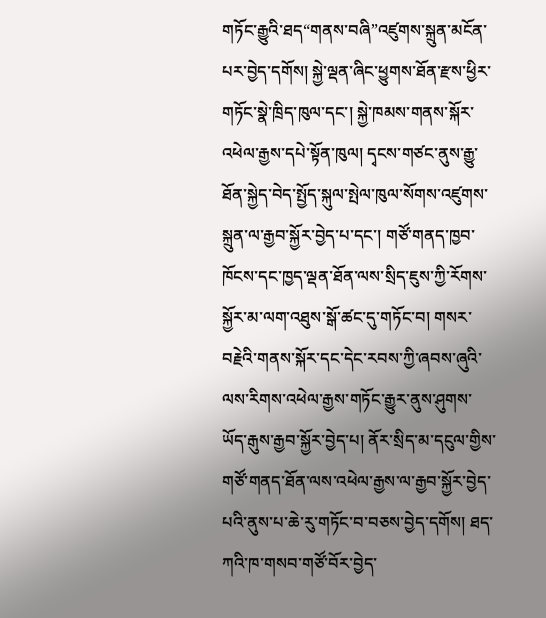གཏོང་རྒྱུའི་ཐད“གནས་བཞི”འཛུགས་སྐྲུན་མངོན་པར་བྱེད་དགོས། སྐྱེ་ལྡན་ཞིང་ཕྱུགས་ཐོན་རྫས་ཕྱིར་གཏོང་སྣེ་ཁྲིད་ཁུལ་དང་། སྐྱེ་ཁམས་གནས་སྐོར་འཕེལ་རྒྱས་དཔེ་སྟོན་ཁུལ། དྭངས་གཙང་ནུས་རྒྱུ་ཐོན་སྐྱེད་བེད་སྤྱོད་སྐུལ་སྤེལ་ཁུལ་སོགས་འཛུགས་སྐྲུན་ལ་རྒྱབ་སྐྱོར་བྱེད་པ་དང་། གཙོ་གནད་ཁྱབ་ཁོངས་དང་ཁྱད་ལྡན་ཐོན་ལས་སྲིད་ཇུས་ཀྱི་རོགས་སྐྱོར་མ་ལག་འཐུས་སྒོ་ཚང་དུ་གཏོང་བ། གསར་བརྗེའི་གནས་སྐོར་དང་དེང་རབས་ཀྱི་ཞབས་ཞུའི་ལས་རིགས་འཕེལ་རྒྱས་གཏོང་རྒྱུར་ནུས་ཤུགས་ཡོད་རྒུས་རྒྱབ་སྐྱོར་བྱེད་པ། ནོར་སྲིད་མ་དངུལ་གྱིས་གཙོ་གནད་ཐོན་ལས་འཕེལ་རྒྱས་ལ་རྒྱབ་སྐྱོར་བྱེད་པའི་ནུས་པ་ཆེ་རུ་གཏོང་བ་བཅས་བྱེད་དགོས། ཐད་ཀའི་ཁ་གསབ་གཙོ་བོར་བྱེད་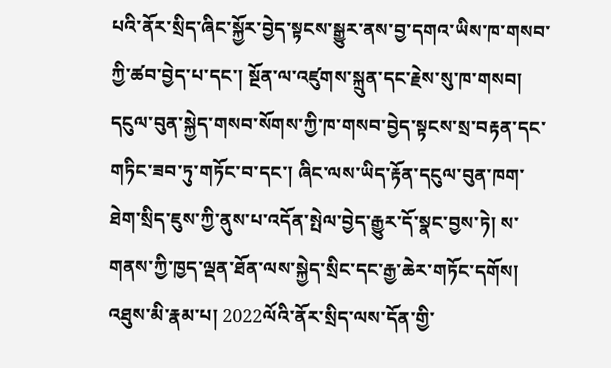པའི་ནོར་སྲིད་ཞིང་སྐྱོར་བྱེད་སྟངས་སྒྱུར་ནས་བྱ་དགའ་ཡིས་ཁ་གསབ་ཀྱི་ཚབ་བྱེད་པ་དང་། སྔོན་ལ་འཛུགས་སྐྲུན་དང་རྗེས་སུ་ཁ་གསབ། དངུལ་བུན་སྐྱེད་གསབ་སོགས་ཀྱི་ཁ་གསབ་བྱེད་སྟངས་སྲ་བརྟན་དང་གཏིང་ཟབ་ཏུ་གཏོང་བ་དང་། ཞིང་ལས་ཡིད་རྟོན་དངུལ་བུན་ཁག་ཐེག་སྲིད་ཇུས་ཀྱི་ནུས་པ་འདོན་སྤེལ་བྱེད་རྒྱུར་དོ་སྣང་བྱས་ཏེ། ས་གནས་ཀྱི་ཁྱད་ལྡན་ཐོན་ལས་སྐྱེད་སྲིང་དང་རྒྱ་ཆེར་གཏོང་དགོས།
འཐུས་མི་རྣམ་པ། 2022ལོའི་ནོར་སྲིད་ལས་དོན་གྱི་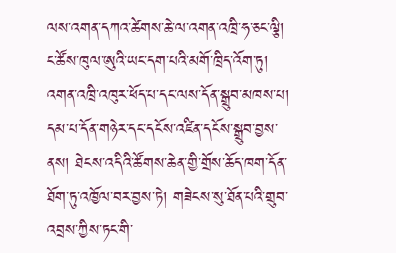ལས་འགན་དཀའ་ཚེགས་ཆེ་ལ་འགན་འཁྲི་ཧ་ཅང་ལྕི། ང་ཚོས་ཁུལ་ཨུའི་ཡང་དག་པའི་མགོ་ཁྲིད་འོག་ཏུ། འགན་འཁྲི་འཁུར་ཕོད་པ་དང་ལས་དོན་སྒྲུབ་མཁས་པ། དམ་པ་དོན་གཉེར་དང་དངོས་འཛིན་དངོས་སྒྲུབ་བྱས་ནས། ཐེངས་འདིའི་ཚོགས་ཆེན་གྱི་གྲོས་ཆོད་ཁག་དོན་ཐོག་ཏུ་འཁྱོལ་བར་བྱས་ཏེ། གཟེངས་སུ་ཐོན་པའི་གྲུབ་འབྲས་ཀྱིས་ཏང་གི་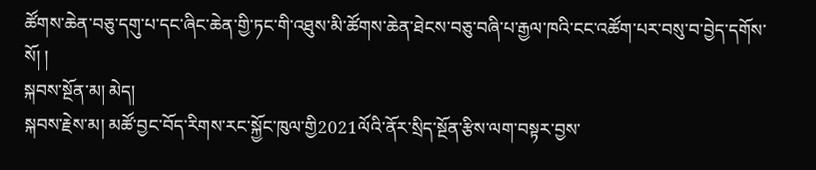ཚོགས་ཆེན་བཅུ་དགུ་པ་དང་ཞིང་ཆེན་གྱི་ཏང་གི་འཐུས་མི་ཚོགས་ཆེན་ཐེངས་བཅུ་བཞི་པ་རྒྱལ་ཁའི་ངང་འཚོག་པར་བསུ་བ་བྱེད་དགོས་སོ། །
སྐབས་སྔོན་མ། མེད།
སྐབས་རྗེས་མ། མཚོ་བྱང་བོད་རིགས་རང་སྐྱོང་ཁུལ་གྱི2021ལོའི་ནོར་སྲིད་སྔོན་རྩིས་ལག་བསྟར་བྱས་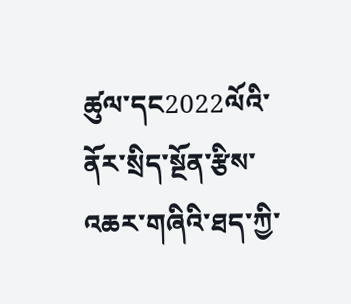ཚུལ་དང2022ལོའི་ནོར་སྲིད་སྔོན་རྩིས་འཆར་གཞིའི་ཐད་ཀྱི་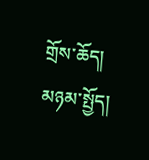གྲོས་ཆོད།
མཉམ་སྤྱོད།